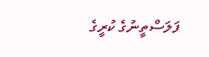ފަލަސްތީނުގެ ކުރީގެ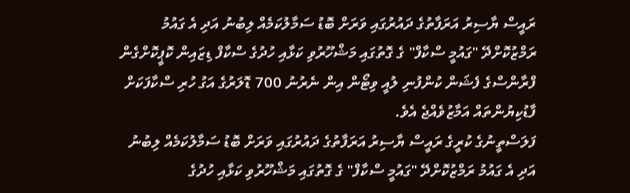ރައީސް ޔާސިރު އަރަފާތުގެ ދައުރުގައި ވަރަށް ބޮޑު ސަމާލުކަމެއް ލިބުނު އަދި އެ ގައުމު ރަމްޒުކޮށްދޭ "ގައުމީ ސްކާފް" ގެ ގޮތުގައި މަޝްހޫރުވި ކަޅާއި ހުދުގެ ސްކާފް ޑިޒައިން ކޮޕީކޮށްގެން ފްރާންސްގެ ފެޝަން ކުންފުނި ލުއީ ވިޓޯން އިން ނެރުނު 700 ޑޮލަރުގެ އަގު ހުރި ސްކާފަކަށް ފާޑުކިޔުންތައް އަމާޒުވެއްޖެ އެވެ.
ފަލަސްތީނުގެ ކުރީގެ ރައީސް ޔާސިރު އަރަފާތުގެ ދައުރުގައި ވަރަށް ބޮޑު ސަމާލުކަމެއް ލިބުނު އަދި އެ ގައުމު ރަމްޒުކޮށްދޭ "ގައުމީ ސްކާފް" ގެ ގޮތުގައި މަޝްހޫރުވި ކަޅާއި ހުދުގެ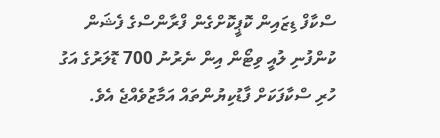ސްކާފް ޑިޒައިން ކޮޕީކޮށްގެން ފްރާންސްގެ ފެޝަން ކުންފުނި ލުއީ ވިޓޯން އިން ނެރުނު 700 ޑޮލަރުގެ އަގު ހުރި ސްކާފަކަށް ފާޑުކިޔުންތައް އަމާޒުވެއްޖެ އެވެ.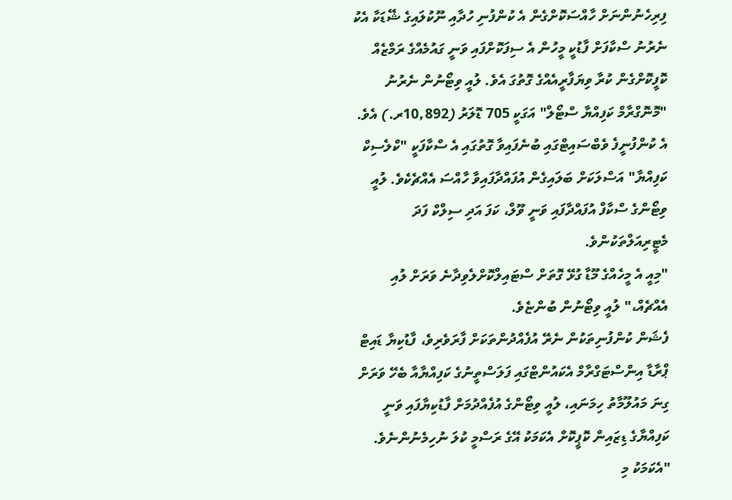ފިރިހެނުންނަށް ހާއްސަކޮށްގެން އެ ކުންފުނި ހުދާއި ނޫކުލައިގެ ޝޭޑަކާ އެކު ނެރުނު ސްކާފަށް ފާޑުކީ މީހުން އެ ސިފަކޮށްފައި ވަނީ ގައުމެއްގެ ރަމްޒެއް ކޮފީކޮށްގެން ކުރާ ވިޔަފާރީއެއްގެ ގޮތުގަ އެވެ. ލުއީ ވިޓޯނުން ނެރުނު "މޮނޮގްރާމް ކަފިއްޔާ ސްޓޯލް" އަގަކީ 705 ޑޮލަރު (10,892ރ.) އެވެ.
އެ ކުންފުނީފެ ވެބްސައިޓްގައި ބުނެފައިވާ ގޮތުގައި އެ ސްކާފަކީ "ކްލެސިކް ކަފިއްޔާ" އަސްލަކަށް ބަލައިގެން އުފައްދާފައިވާ ހާއްސަ އެއްޗެކެވެ. ލުއީ ވިޓޯންގެ ސްކާފް އުފައްދާފައި ވަނީ ވޫލް، ކަފަ އަދި ސިލްކް ފަދަ މެޓީރިއަލްތަކުންވެ.
"މިއީ އެ މީހެއްގެ މޫޑާ ގުޅޭ ގޮތަށް ސްޓައިލްކޮށްލެވިދާނެ ވަރަށް ލުއި އެއްޗެއް،" ލުއީ ވިޓޯނުން ބުންޏެވެ.
ފެޝަން ކުންފުނިތަކުން ނެރޭ އުފެއްދުންތަކަށް ފާރަވެރިވެ، ފާޑުކިޔާ ޑައިޓް ޕްރާޑާ އިންސްޓަގްރާމް އެކައުންޓްގައި ފަލަސްތީނުގެ ކަފިއްޔާއާ ބެހޭ ވަރަށް ގިނަ މައުލޫމާތު ހިމަނައި، ލުއީ ވިޓޯންގެ އުފެއްދުމަށް ފާޑުކިޔާފައި ވަނީ ކަފިއްޔާގެ ޑިޒައިން ކޮޕީކޮށް އެކަމަކު އޭގެ ރަސްމީ ކުލަ ނުހިމެނުންނެވެ.
"އެކަމަކު މި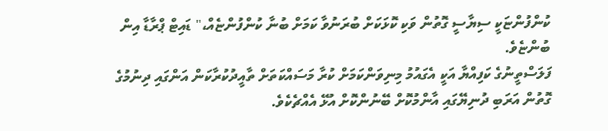ކުންފުންޏަކީ ސިޔާސީ ގޮތުން ވަކި ކޮޅަކަށް ބުރަނުވާ ކަމަށް ބުނާ ކުންފުންޏެއް،" ޑައިޓް ޕްރާޑާ އިން ބުންޏެވެ.
ފަލަސްތީނުގެ ކަފިއްޔާ އަކީ އެގައުމު މިނިވަންކަމަށް ކުރާ މަސައްކަތަށް ތާއީދުކުރާކަން އަންގައި ދިނުމުގެ ގޮތުން އަރަބި ދުނިޔޭގައި އާންމުކޮށް ބޭނުންކޮށް އުޅޭ އެއްޗެކެވެ.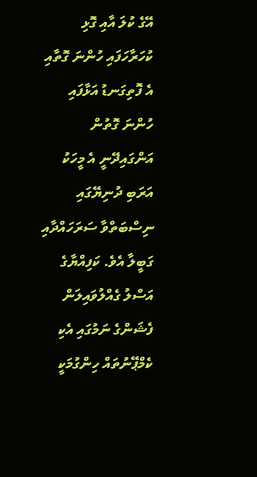އޭގެ ކުލަ އާއި ގޮޅި ކުހަރާހަފައި ހުންނަ ގޮތާއި އެ ފޮތިގަނޑު އަޅާފައި ހުންނަ ގޮތުން އަންގައިދޭނީ އެ މީހަކު އަރަބި ދުނިޔޭގައި ނިސްބަތްވާ ސަރަހައްދާއި ގަބީލާ އެވެ. ކަފިއްޔާގެ އަސްލު ގެއްލުވައިލަން ފެޝަންގެ ނަމުގައި އެކި ކެމްޕޭނުތައް ހިންގުމަކީ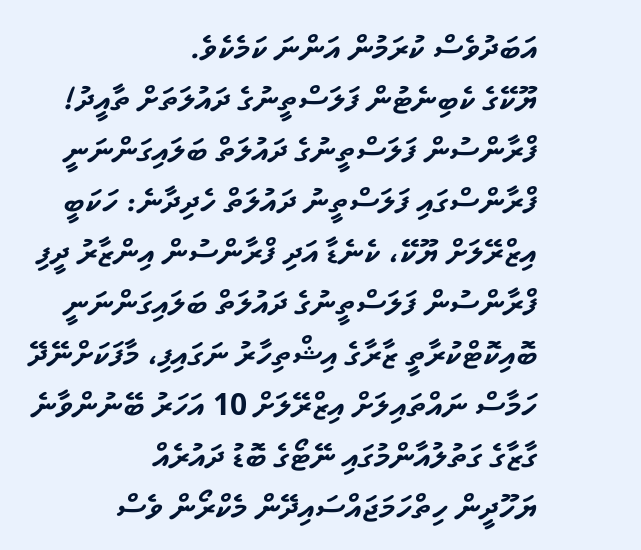އަބަދުވެސް ކުރަމުން އަންނަ ކަމެކެވެ.
ޔޫކޭގެ ކެބިނެޓުން ފަލަސްތީނުގެ ދައުލަތަށް ތާއީދު!
ފްރާންސުން ފަލަސްތީނުގެ ދައުލަތް ބަލައިގަންނަނީ
ފްރާންސްގައި ފަލަސްތީނު ދައުލަތް ހެދިދާނެ: ހަކަބީ
އިޒްރޭލަށް ޔޫކޭ، ކެނެޑާ އަދި ފްރާންސުން އިންޒާރު ދީފި
ފްރާންސުން ފަލަސްތީނުގެ ދައުލަތް ބަލައިގަންނަނީ
ބޮއިކޮޓްކުރާތީ ޒާރާގެ އިޝްތިހާރު ނަގައިފި، މާފަކަށްނޭދޭ
ހަމާސް ނައްތައިލަށް އިޒްރޭލަށް 10 އަހަރު ބޭނުންވާނެ
ގާޒާގެ ގަތުލުއާންމުގައި ނޭޓޯގެ ބޮޑު ދައުރެއް
ޔަހޫދީން ހިތްހަމަޖައްސައިދޭން މެކްރޯން ވެސް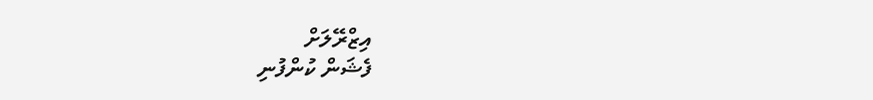އިޒްރޭލަށް
ފެޝަން ކުންފުނި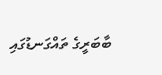ބާބަރީގެ ތައްގަނޑުގައި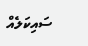ސައިކަލެއް